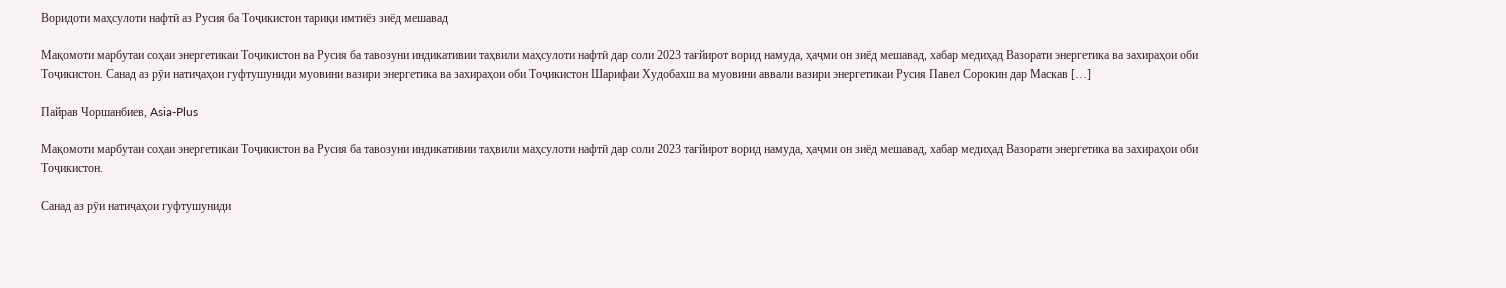Воридоти маҳсулоти нафтӣ аз Русия ба Тоҷикистон тариқи имтиёз зиёд мешавад

Мақомоти марбутаи соҳаи энергетикаи Тоҷикистон ва Русия ба тавозуни индикативии таҳвили маҳсулоти нафтӣ дар соли 2023 тағйирот ворид намуда, ҳаҷми он зиёд мешавад, хабар медиҳад Вазорати энергетика ва захираҳои оби Тоҷикистон. Санад аз рӯи натиҷаҳои гуфтушуниди муовини вазири энергетика ва захираҳои оби Тоҷикистон Шарифаи Худобахш ва муовини аввали вазири энергетикаи Русия Павел Сорокин дар Маскав […]

Пайрав Чоршанбиев, Asia-Plus

Мақомоти марбутаи соҳаи энергетикаи Тоҷикистон ва Русия ба тавозуни индикативии таҳвили маҳсулоти нафтӣ дар соли 2023 тағйирот ворид намуда, ҳаҷми он зиёд мешавад, хабар медиҳад Вазорати энергетика ва захираҳои оби Тоҷикистон.

Санад аз рӯи натиҷаҳои гуфтушуниди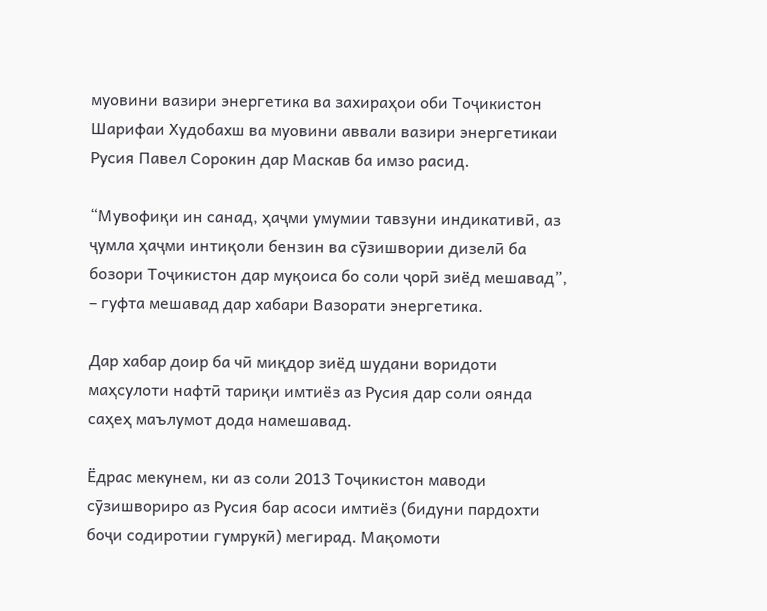муовини вазири энергетика ва захираҳои оби Тоҷикистон Шарифаи Худобахш ва муовини аввали вазири энергетикаи Русия Павел Сорокин дар Маскав ба имзо расид.

“Мувофиқи ин санад, ҳаҷми умумии тавзуни индикативӣ, аз ҷумла ҳаҷми интиқоли бензин ва сӯзишвории дизелӣ ба бозори Тоҷикистон дар муқоиса бо соли ҷорӣ зиёд мешавад”, – гуфта мешавад дар хабари Вазорати энергетика.

Дар хабар доир ба чӣ миқдор зиёд шудани воридоти маҳсулоти нафтӣ тариқи имтиёз аз Русия дар соли оянда саҳеҳ маълумот дода намешавад.

Ёдрас мекунем, ки аз соли 2013 Тоҷикистон маводи сӯзишвориро аз Русия бар асоси имтиёз (бидуни пардохти боҷи содиротии гумрукӣ) мегирад. Мақомоти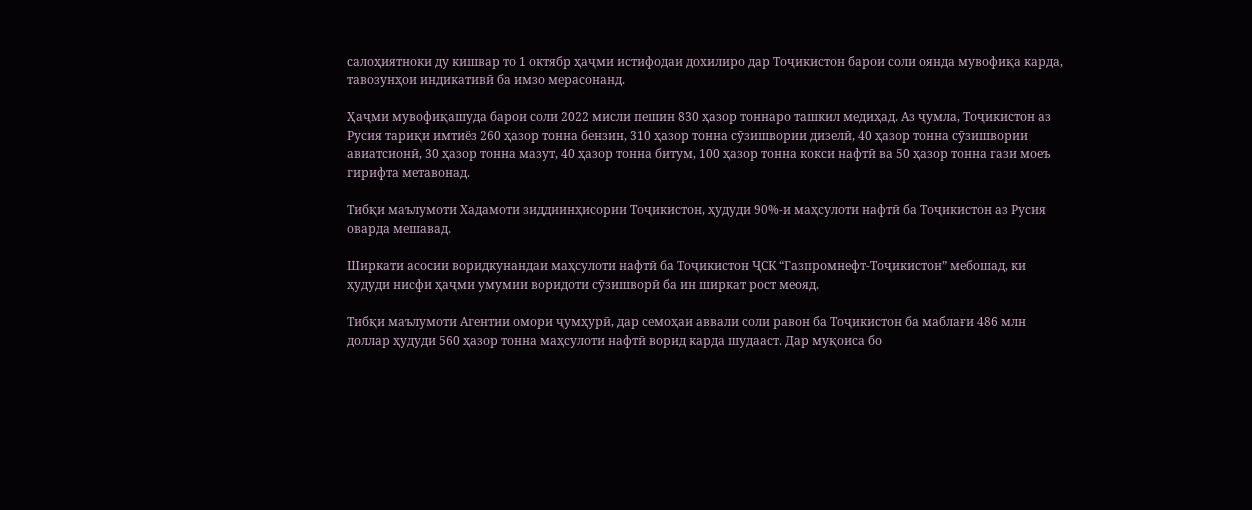салоҳиятноки ду кишвар то 1 октябр ҳаҷми истифодаи дохилиро дар Тоҷикистон барои соли оянда мувофиқа карда, тавозунҳои индикативӣ ба имзо мерасонанд.

Ҳаҷми мувофиқашуда барои соли 2022 мисли пешин 830 ҳазор тоннаро ташкил медиҳад. Аз ҷумла, Тоҷикистон аз Русия тариқи имтиёз 260 ҳазор тонна бензин, 310 ҳазор тонна сӯзишвории дизелӣ, 40 ҳазор тонна сӯзишвории авиатсионӣ, 30 ҳазор тонна мазут, 40 ҳазор тонна битум, 100 ҳазор тонна кокси нафтӣ ва 50 ҳазор тонна гази моеъ гирифта метавонад.

Тибқи маълумоти Хадамоти зиддиинҳисории Тоҷикистон, ҳудуди 90%-и маҳсулоти нафтӣ ба Тоҷикистон аз Русия оварда мешавад.

Ширкати асосии воридкунандаи маҳсулоти нафтӣ ба Тоҷикистон ҶСК “Газпромнефт-Тоҷикистон” мебошад, ки ҳудуди нисфи ҳаҷми умумии воридоти сӯзишворӣ ба ин ширкат рост меояд.

Тибқи маълумоти Агентии омори ҷумҳурӣ, дар семоҳаи аввали соли равон ба Тоҷикистон ба маблағи 486 млн доллар ҳудуди 560 ҳазор тонна маҳсулоти нафтӣ ворид карда шудааст. Дар муқоиса бо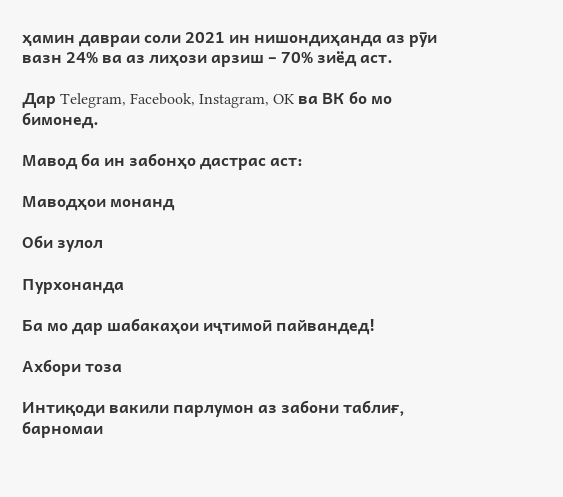ҳамин давраи соли 2021 ин нишондиҳанда аз рӯи вазн 24% ва аз лиҳози арзиш – 70% зиёд аст.

Дар Telegram, Facebook, Instagram, OK ва ВК бо мо бимонед.

Мавод ба ин забонҳо дастрас аст:

Маводҳои монанд

Оби зулол

Пурхонанда

Ба мо дар шабакаҳои иҷтимоӣ пайвандед!

Ахбори тоза

Интиқоди вакили парлумон аз забони таблиғ, барномаи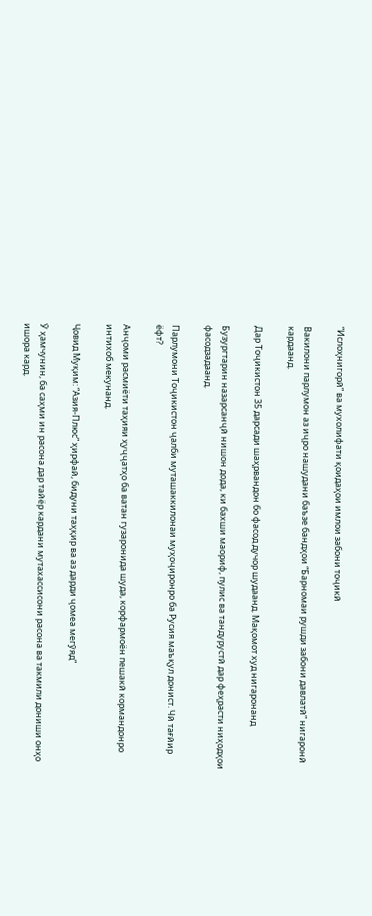“Ислоҳнигорӣ” ва мухолифати қоидаҳои имлои забони тоҷикӣ

Вакилони парлумон аз иҷро нашудани баъзе бандҳои “Барномаи рушди забони давлатӣ” нигаронӣ кардаанд.

Дар Тоҷикистон 35 дарсади шаҳрвандон бо фасод дучор шудаанд. Мақомот худ нигаронанд

Бузургтарин назарсанҷӣ нишон дода, ки бахши маориф, пулис ва тандурустӣ дар феҳрасти ниҳодҳои фасодзадаанд.

Парлумони Тоҷикистон ҷалби муташаккилонаи муҳоҷиронро ба Русия маъқул донист. Чӣ тағйир ёфт?

Анҷоми расмиёти таҳияи ҳуҷҷатҳо ба ватан гузаронида шуда, корфармоён пешакӣ кормандонро интихоб мекунанд.

Ҷовид Муқим: “Азия-Плюс” ҳирфаӣ, бидуни таҳқир ва аз дарди ҷомеа мегӯяд”

Ӯ ҳамчунин, ба саҳми ин расона дар тайёр кардани мутахассисони расона ва такмили дониши онҳо ишора кард.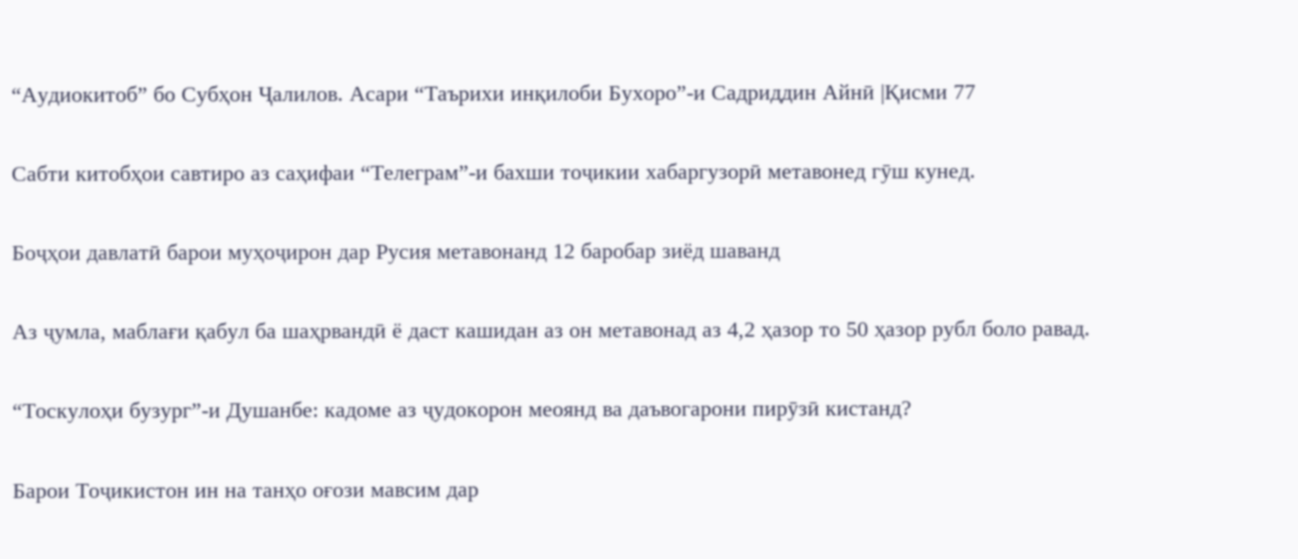“Аудиокитоб” бо Субҳон Ҷалилов. Асари “Таърихи инқилоби Бухоро”-и Садриддин Айнӣ |Қисми 77

Cабти китобҳои савтиро аз саҳифаи “Телеграм”-и бахши тоҷикии хабаргузорӣ метавонед гӯш кунед.

Боҷҳои давлатӣ барои муҳоҷирон дар Русия метавонанд 12 баробар зиёд шаванд

Аз ҷумла, маблағи қабул ба шаҳрвандӣ ё даст кашидан аз он метавонад аз 4,2 ҳазор то 50 ҳазор рубл боло равад.

“Тоскулоҳи бузург”-и Душанбе: кадоме аз ҷудокорон меоянд ва даъвогарони пирӯзӣ кистанд?

Барои Тоҷикистон ин на танҳо оғози мавсим дар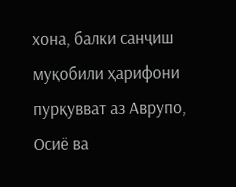хона, балки санҷиш муқобили ҳарифони пурқувват аз Аврупо, Осиё ва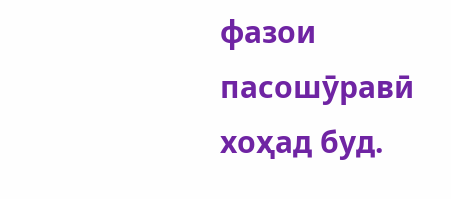фазои пасошӯравӣ хоҳад буд.